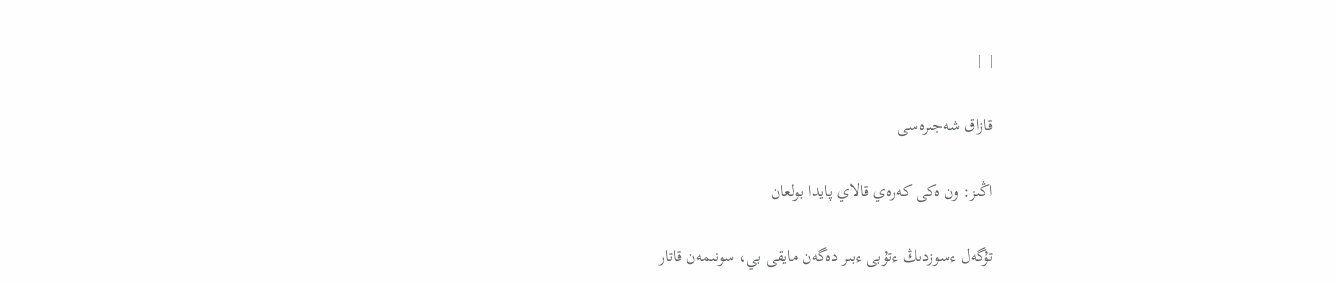|  |

قازاق شەجىرەسى

اڭىز: ون ەكى كەرەي قالاي پايدا بولعان

تۇگەل ءسوزدىڭ ءتۇبى ءبىر دەگەن مايقى بي، سونىمەن قاتار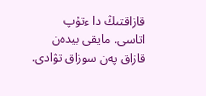قازاقتىڭ دا ءتۇپ اتاسى. مايقى بيدەن قازاق پەن سوزاق تۋادى.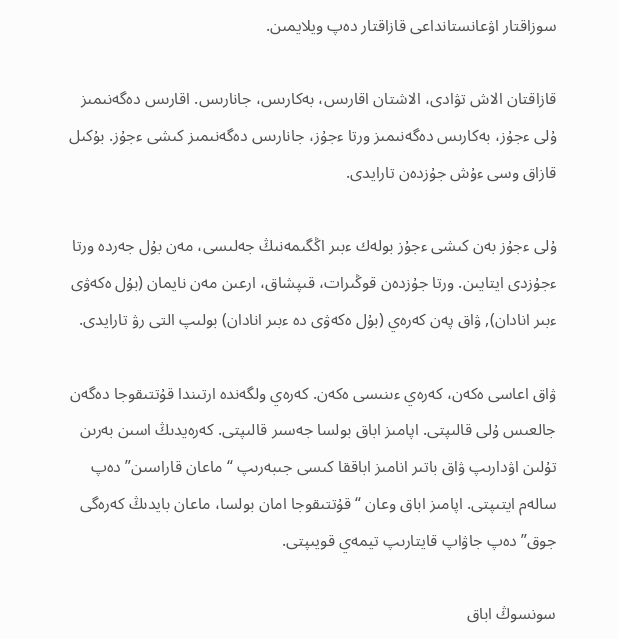سوزاقتار اۋعانستانداعى قازاقتار دەپ ويلايمىن.

قازاقتان الاش تۋادى، الاشتان اقارىس، بەكارىس، جانارىس. اقارىس دەگەنىمىز ۇلى ءجۇز، بەكارىس دەگەنىمىز ورتا ءجۇز، جانارىس دەگەنىمىز كىشى ءجۇز. بۇكىل قازاق وسى ءۇش جۇزدەن تارايدى.

ۇلى ءجۇز بەن كىشى ءجۇز بولەك ءبىر اڭگىمەنىڭ جەلىسى، مەن بۇل جەردە ورتا ءجۇزدى ايتايىن. ورتا جۇزدەن قوڭىرات، قىپشاق، ارعىن مەن نايمان (بۇل ەكەۋى ءبىر انادان), ۋاق پەن كەرەي (بۇل ەكەۋى دە ءبىر انادان) بولىپ التى رۋ تارايدى.

ۋاق اعاسى ەكەن، كەرەي ءىنىسى ەكەن. كەرەي ولگەندە ارتىندا قۇتتىقوجا دەگەن جالعىس ۇلى قالىپتى. اپامىز اباق بولسا جەسىر قالىپتى. كەرەيدىڭ اسىن بەرىن تۇلىن اۋدارىپ ۋاق باتىر انامىز اباققا كىسى جىبەرىپ “ماعان قاراسىن” دەپ سالەم ايتىپتى. اپامىز اباق وعان “قۇتتىقوجا امان بولسا، ماعان بايدىڭ كەرەگى جوق” دەپ جاۋاپ قايتارىپ تيمەي قويىپتى.

سونسوڭ اباق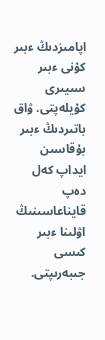اپامىزدىڭ ءبىر كۇنى ءبىر سىيىرى كۇيلەپتى. ۋاق باتىردىڭ ءبىر بۇقاسىن ايداپ كەل دەپ قايناعاسىنىڭ اۋلىنا ءبىر كىسى جىبەرىپتى.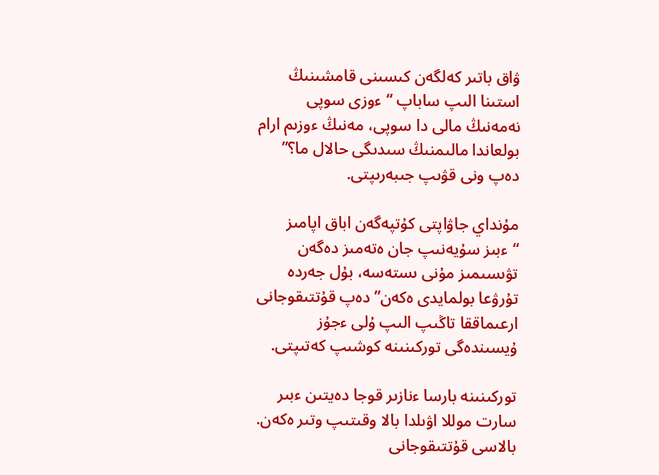ۋاق باتىر كەلگەن كىسىنى قامشىنىڭ استىنا الىپ ساباپ “ءوزى سوپى نەمەنىڭ مالى دا سوپى، مەنىڭ ءوزىم ارام بولعاندا مالىمنىڭ سىدىگى حالال ما؟” دەپ ونى قۋىپ جىبەرىپتى.

مۇنداي جاۋاپتى كۇتپەگەن اباق اپامىز “ءبىز سۇيەنىپ جان ەتەمىز دەگەن تۋىسىمىز مۇنى ىستەسە، بۇل جەردە تۇرۋعا بولمايدى ەكەن” دەپ قۇتتىقوجانى ارعىماققا تاڭىپ الىپ ۇلى ءجۇز ۇيسىندەگى توركىنىنە كوشىپ كەتىپتى.

توركىنىنە بارسا ءنازىر قوجا دەيتىن ءبىر سارت موللا اۋىلدا بالا وقىتىپ وتىر ەكەن. بالاسى قۇتتىقوجانى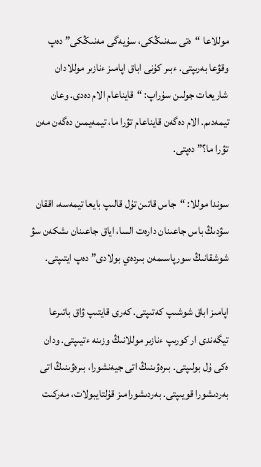موللاعا “ەتى سەنىڭكى، سۇيەگى مەنىڭكى” دەپ وقۋعا بەرىپتى. ءبىر كۇنى اباق اپامىز ءنازىر موللادان شاريعات جولىن سۇراپ: “قايناعام الام دەدى. وعان تيمەدىم. الام دەگەن قايناعام تۋرا ما، تيمەيمىن دەگەن مەن تۋرا ما؟” دەپتى.

سوندا موللا: “جاس قاتىن تۇل قالىپ بايعا تيمەسە، اققان سۋدىڭ باس جاعىنان دارەت السا، اياق جاعىنان ىشكەن سۋ شوشقانىڭ سورپاسىمەن بىردەي بولادى” دەپ ايتىپتى.

اپامىز اباق شوشىپ كەتىپتى. كەرى قايتىپ ۋاق باتىرعا تيگەندى ار كورىپ ءنازىر موللانىڭ وزىنە ءتيىپتى. ودان ەكى ۇل بولىپتى. بىرەۋىنىڭ اتى جيەنشورا، بىرەۋىنىڭ اتى بەردىشورا قويىپتى. بەردىشورامىز قۇلتايبولات، مەركىت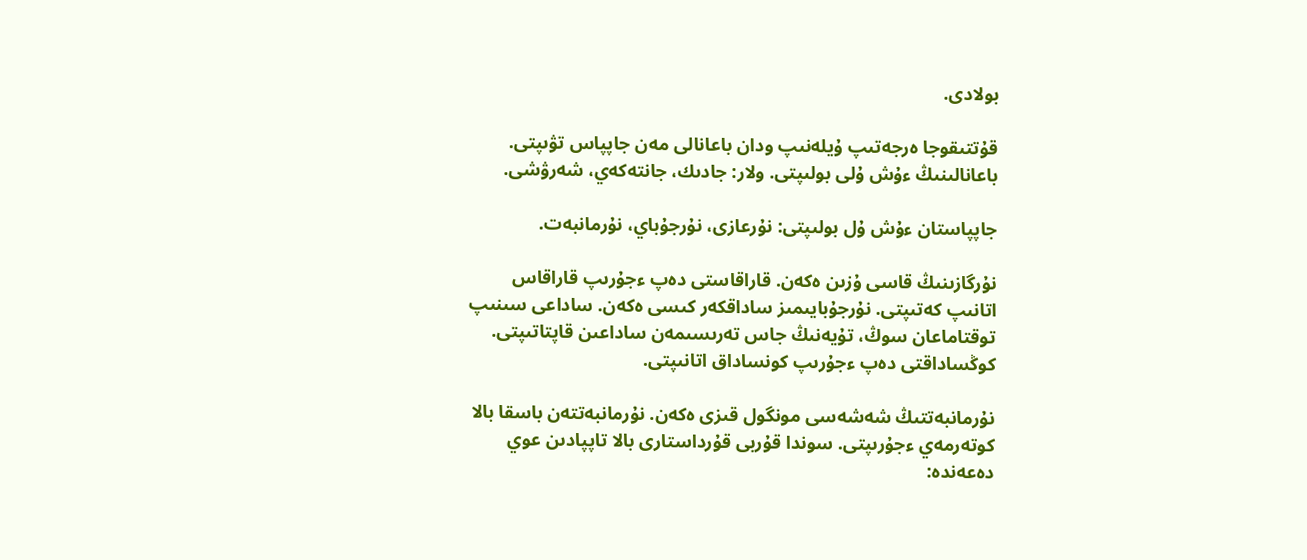بولادى.

قۇتتىقوجا ەرجەتىپ ۇيلەنىپ ودان باعانالى مەن جاپپاس تۋىپتى. باعانالىنىڭ ءۇش ۇلى بولىپتى. ولار: جادىك، جانتەكەي، شەرۋشى.

جاپپاستان ءۇش ۇل بولىپتى: نۇرعازى، نۇرجۇباي، نۇرمانبەت.

نۇرگازىنىڭ قاسى ۇزىن ەكەن. قاراقاستى دەپ ءجۇرىپ قاراقاس اتانىپ كەتىپتى. نۇرجۇبايىمىز ساداقكەر كىسى ەكەن. ساداعى سىنىپ توقتاماعان سوڭ، تۇيەنىڭ جاس تەرىسىمەن ساداعىن قاپتاتىپتى. كوڭساداقتى دەپ ءجۇرىپ كونساداق اتانىپتى.

نۇرمانبەتتىڭ شەشەسى مونگول قىزى ەكەن. نۇرمانبەتتەن باسقا بالا كوتەرمەي ءجۇرىپتى. سوندا قۇربى قۇرداستارى بالا تاپپادىن عوي دەعەندە: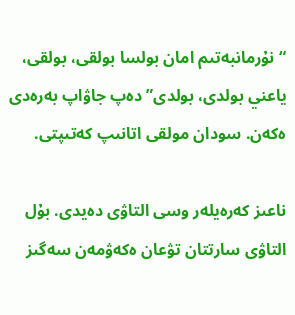“نۇرمانبەتىم امان بولسا بولقى، بولقى، ياعني بولدى، بولدى” دەپ جاۋاپ بەرەدى ەكەن. سودان مولقى اتانىپ كەتىپتى.

ناعىز كەرەيلەر وسى التاۋى دەيدى. بۇل التاۋى سارتتان تۋعان ەكەۋمەن سەگىز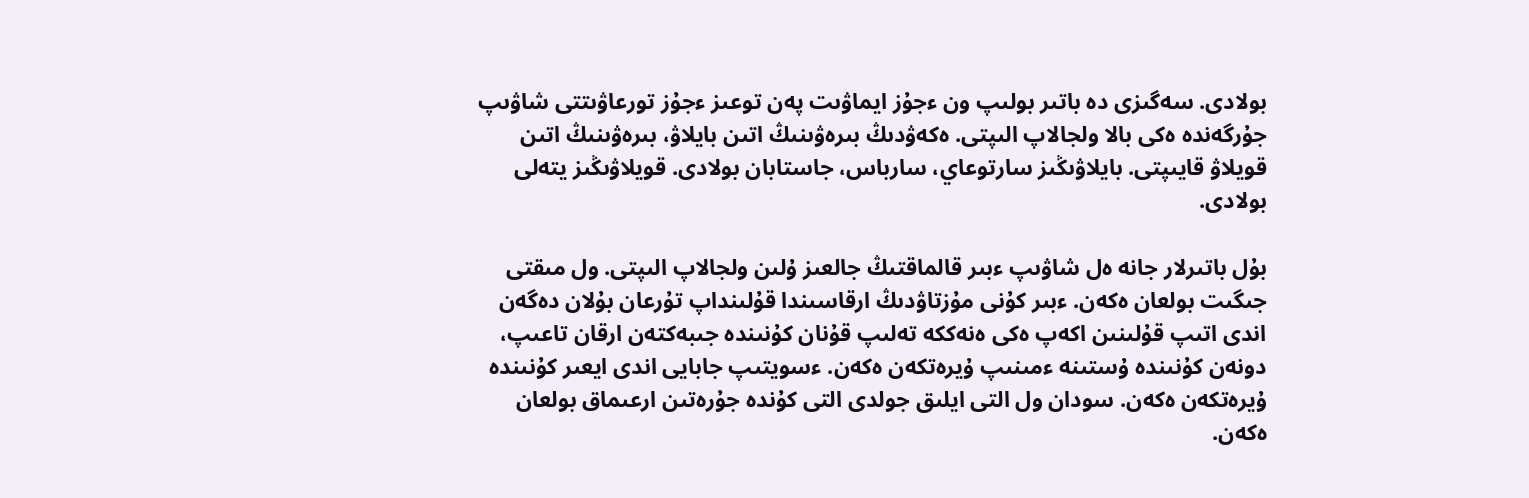بولادى. سەگىزى دە باتىر بولىپ ون ءجۇز ايماۋىت پەن توعىز ءجۇز تورعاۋىتتى شاۋىپ جۇرگەندە ەكى بالا ولجالاپ الىپتى. ەكەۋدىڭ بىرەۋىنىڭ اتىن بايلاۋ، بىرەۋىنىڭ اتىن قويلاۋ قايىپتى. بايلاۋىڭىز سارتوعاي، سارباس، جاستابان بولادى. قويلاۋىڭىز يتەلى بولادى.

بۇل باتىرلار جانە ەل شاۋىپ ءبىر قالماقتىڭ جالعىز ۇلىن ولجالاپ الىپتى. ول مىقتى جىگىت بولعان ەكەن. ءبىر كۇنى مۇزتاۋدىڭ ارقاسىندا قۇلىنداپ تۇرعان بۇلان دەگەن اندى اتىپ قۇلىنىن اكەپ ەكى ەنەككە تەلىپ قۇنان كۇنىندە جىبەكتەن ارقان تاعىپ، دونەن كۇنىندە ۇستىنە ءمىنىپ ۇيرەتكەن ەكەن. ءسويتىپ جابايى اندى ايعىر كۇنىندە ۇيرەتكەن ەكەن. سودان ول التى ايلىق جولدى التى كۇندە جۇرەتىن ارعىماق بولعان ەكەن.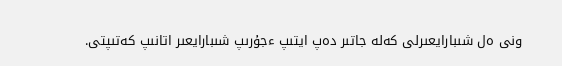ونى ەل شىبارايعىرلى كەلە جاتىر دەپ ايتىپ ءجۇرىپ شىبارايعىر اتانىپ كەتىپتى.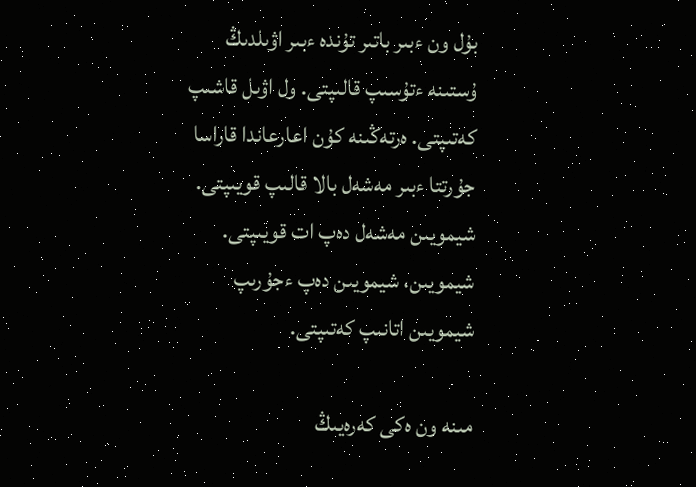بۇل ون ءبىر باتىر تۇندە ءبىر اۋىلدىڭ ۇستىنە ءتۇسىپ قالىپتى. ول اۋىل قاشىپ كەتىپتى. ەرتەڭىنە كۇن اعارعاندا قاراسا جۇرتتا ءبىر مەشەل بالا قالىپ قويىپتى. شيمويىن مەشەل دەپ ات قويىپتى. شيمويىن، شيمويىن دەپ ءجۇرىپ شيمويىن اتانىپ كەتىپتى.

مىنە ون ەكى كەرەيىڭ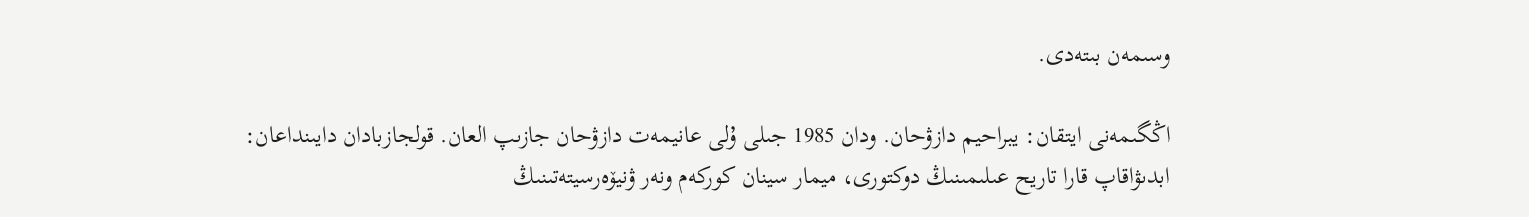وسىمەن بىتەدى.

اڭگىمەنى ايتقان: يبراحيم دازۋحان. ودان 1985 جىلى ۇلى عانيمەت دازۋحان جازىپ العان. قولجازبادان دايىنداعان: ابدىۋاقاپ قارا تاريح عىلىمىنىڭ دوكتورى، ميمار سينان كوركەم ونەر ۋنيۆەرسيتەتىنىڭ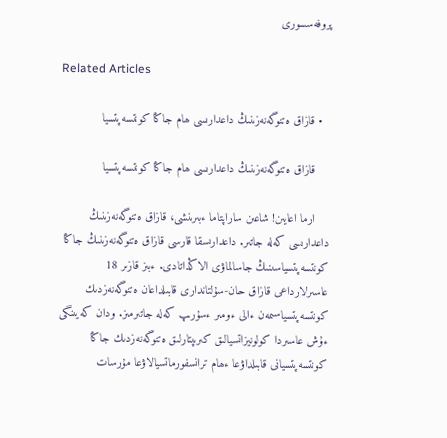پروفەسسورى

Related Articles

  • قازاق ەتنوگەنەزىنىڭ داعدارىسى ھام جاڭا كونتسەپتسيا

    قازاق ەتنوگەنەزىنىڭ داعدارىسى ھام جاڭا كونتسەپتسيا

    ارما اعايىن! شاعىن ساراپتاما ءبىرىنشى، قازاق ەتنوگەنەزىنىڭ داعدارىسى كەلە جاتىر. داعدارىسقا قارسى قازاق ەتنوگەنەزىنىڭ جاڭا كونتسەپتسياسىنىڭ جاسالماۋى الاڭداتادى. ءبىز قازىر 18 عاسىرلارداعى قازاق حان-سۇلتاندارى قابىلداعان ەتنوگەنەزدىك كونتسەپتسياسىمەن ءالى ءومىر ءسۇرىپ كەلە جاتىرمىز. ودان كەيىنگى ءۇش عاسىردا كولونيزاتسيالىق كىرىپتارلىق ەتنوگەنەزدىك جاڭا كونتسەپتسيانى قابىلداۋعا ءھام ترانسفورماتسيالاۋعا مۇرسات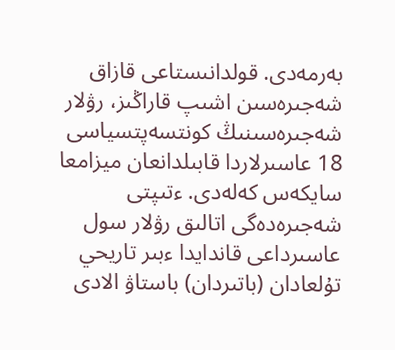بەرمەدى. قولدانىستاعى قازاق شەجىرەسىن اشىپ قاراڭىز، رۋلار شەجىرەسىنىڭ كونتسەپتسياسى 18 عاسىرلاردا قابىلدانعان ميزامعا سايكەس كەلەدى. ءتىپتى شەجىرەدەگى اتالىق رۋلار سول عاسىرداعى قاندايدا ءبىر تاريحي تۇلعادان (باتىردان) باستاۋ الادى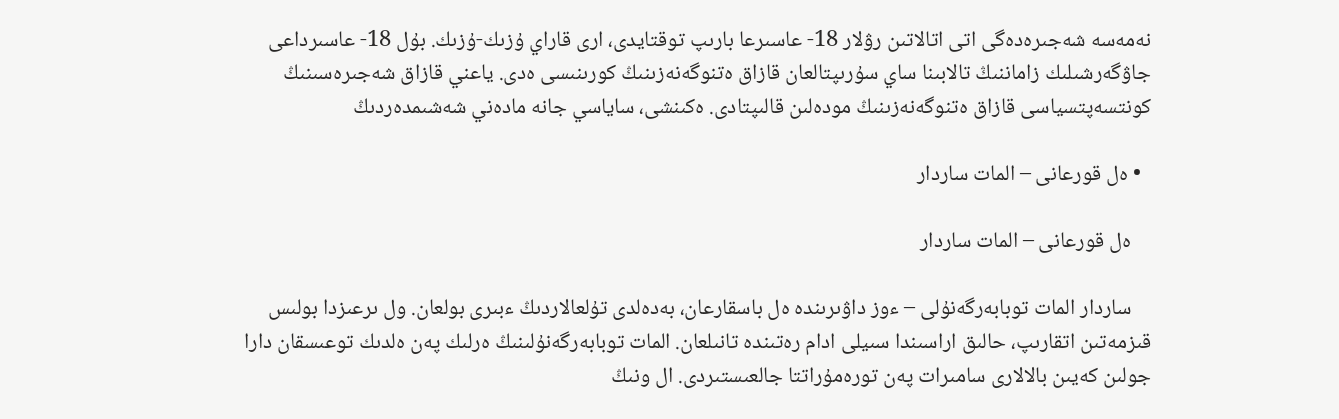نەمەسە شەجىرەدەگى اتى اتالاتىن رۋلار 18- عاسىرعا بارىپ توقتايدى، ارى قاراي ۇزىك-ۇزىك. بۇل 18- عاسىرداعى جاۋگەرشىلىك زاماننىڭ تالابىنا ساي سۇرىپتالعان قازاق ەتنوگەنەزىنىڭ كورىنىسى ەدى. ياعني قازاق شەجىرەسىنىڭ كونتسەپتسياسى قازاق ەتنوگەنەزىنىڭ مودەلىن قالىپتادى. ەكىنشى، ساياسي جانە مادەني شەشىمدەردىڭ

  • ەل قورعانى – المات ساردار

    ەل قورعانى – المات ساردار

    ساردار المات توبابەرگەنۇلى – ءوز داۋىرىندە ەل باسقارعان، بەدەلدى تۇلعالاردىڭ ءبىرى بولعان. ول ىرعىزدا بولىس قىزمەتىن اتقارىپ، حالىق اراسىندا سىيلى ادام رەتىندە تانىلعان. المات توبابەرگەنۇلىنىڭ ەرلىك پەن ەلدىك توعىسقان دارا جولىن كەيىن بالالارى سامىرات پەن تورەمۇراتتا جالعىستىردى. ال ونىڭ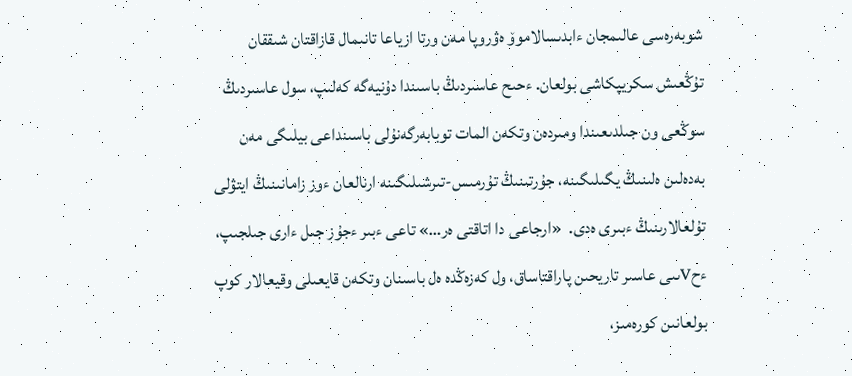شوبەرەسى عالىمجان ءابدىسالاموۆ ەۋروپا مەن ورتا ازياعا تانىمال قازاقتان شىققان تۇڭعىش سكريپكاشى بولعان. ءحىح عاسىردىڭ باسىندا دۇنيەگە كەلىپ، سول عاسىردىڭ سوڭعى ون جىلدىعىندا ومىردەن وتكەن المات توبابەرگەنۇلى باسىنداعى بيلىگى مەن بەدەلىن ەلىنىڭ يگىلىگىنە، جۇرتىنىڭ تۇرمىس-تىرشىلىگىنە ارنالعان ءوز زامانىنىڭ ايتۋلى تۇلعالارىنىڭ ءبىرى ەدى.  «ارجاعى دا اتاقتى ەر…» تاعى ءبىر ءجۇز جىل ءارى جىلجىپ، ءحVىىى عاسىر تاريحىن پاراقتاساق، ول كەزەڭدە ەل باسىنان وتكەن قايعىلى وقيعالار كوپ بولعانىن كورەمىز،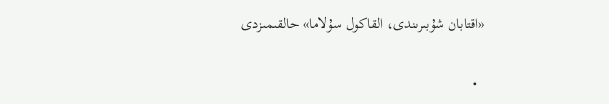«اقتابان شۇبىرىندى، القاكول سۇلاما» حالقىمىزدى

  •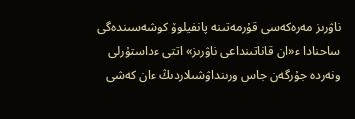ناۋرىز مەرەكەسى قۇرمەتىنە پانفيلوۆ كوشەسىندەگى ساحنادا ء«ان قاناتىنداعى ناۋرىز» اتتى ءداستۇرلى ونەردە جۇرگەن جاس ورىنداۋشىلاردىڭ ءان كەشى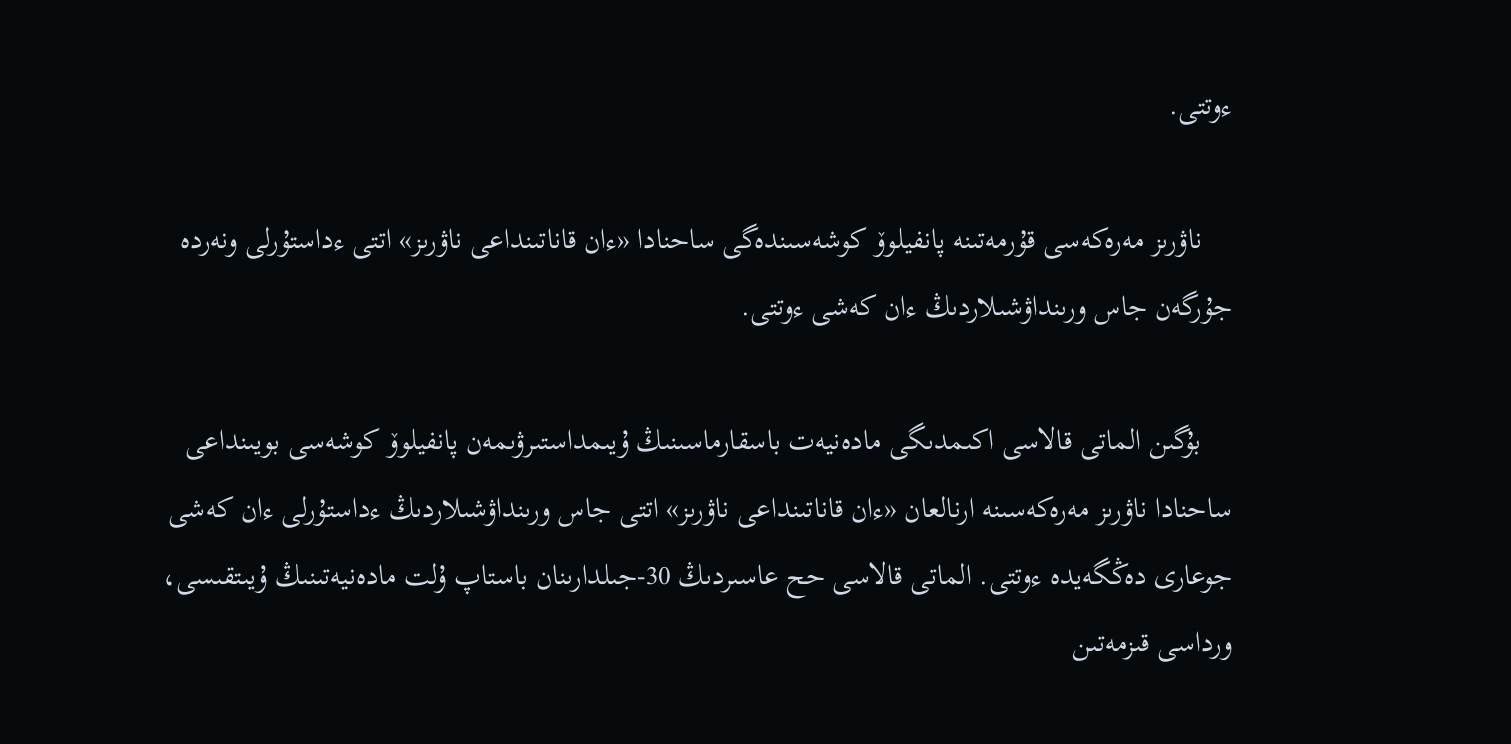ءوتتى.

    ناۋرىز مەرەكەسى قۇرمەتىنە پانفيلوۆ كوشەسىندەگى ساحنادا «ءان قاناتىنداعى ناۋرىز» اتتى ءداستۇرلى ونەردە جۇرگەن جاس ورىنداۋشىلاردىڭ ءان كەشى ءوتتى.

    بۇگىن الماتى قالاسى اكىمدىگى مادەنيەت باسقارماسىنىڭ ۇيىمداستىرۋىمەن پانفيلوۆ كوشەسى بويىنداعى ساحنادا ناۋرىز مەرەكەسىنە ارنالعان «ءان قاناتىنداعى ناۋرىز» اتتى جاس ورىنداۋشىلاردىڭ ءداستۇرلى ءان كەشى جوعارى دەڭگەيدە ءوتتى. الماتى قالاسى حح عاسىردىڭ 30-جىلدارىنان باستاپ ۇلت مادەنيەتىنىڭ ۇيىتقىسى، ورداسى قىزمەتىن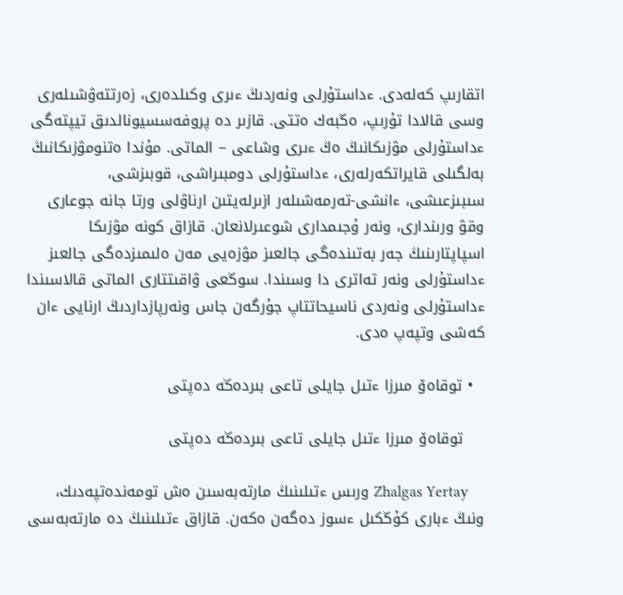اتقارىپ كەلەدى. ءداستۇرلى ونەردىڭ ءىرى وكىلدەرى، زەرتتەۋشىلەرى وسى قالادا تۇرىپ، ەڭبەك ەتتى. قازىر دە پروفەسسيونالدىق تيپتەگى ءداستۇرلى مۋزىكانىڭ ەڭ ءىرى وشاعى – الماتى. مۇندا ەتنومۋزىكانىڭ بەلگىلى قايراتكەرلەرى، ءداستۇرلى دومبىراشى، قوبىزشى، سىبىزعىشى، ءانشى-تەرمەشىلەر ازىرلەيتىن ارناۋلى ورتا جانە جوعارى وقۋ ورىندارى، ونەر ۇجىمدارى شوعىرلانعان. قازاق كونە مۋزىكا اسپاپتارىنىڭ جەر بەتىندەگى جالعىز مۋزەيى مەن ەلىمىزدەگى جالعىز ءداستۇرلى ونەر تەاترى دا وسىندا. سوڭعى ۋاقىتتارى الماتى قالاسىندا ءداستۇرلى ونەردى ناسيحاتتاپ جۇرگەن جاس ونەرپازداردىڭ ارنايى ءان كەشى وتپەپ ەدى.

  • توقاەۆ مىرزا ءتىل جايلى تاعى بىردەڭە دەپتى

    توقاەۆ مىرزا ءتىل جايلى تاعى بىردەڭە دەپتى

    Zhalgas Yertay ورىس ءتىلىنىڭ مارتەبەسىن ەش تومەندەتپەدىك، ونىڭ ءبارى كۇڭكىل ءسوز دەگەن ەكەن. قازاق ءتىلىنىڭ دە مارتەبەسى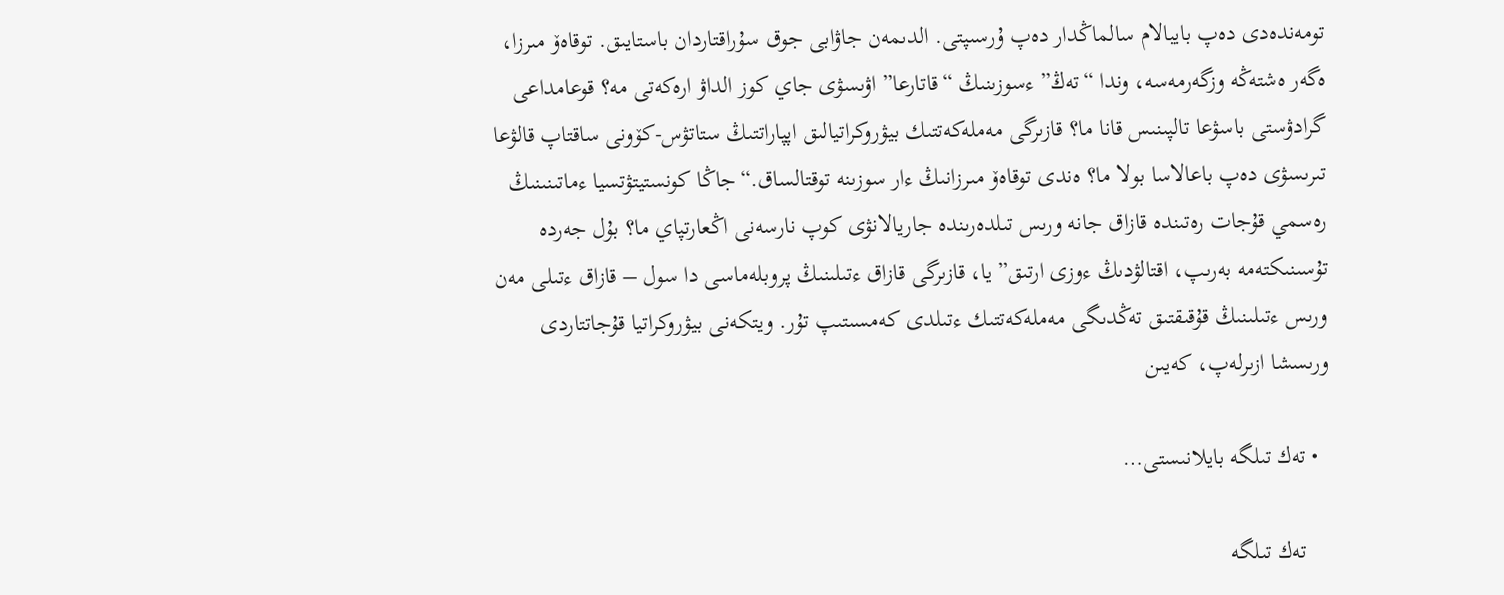تومەندەدى دەپ بايبالام سالماڭدار دەپ ۇرسىپتى. الدىمەن جاۋابى جوق سۇراقتاردان باستايىق. توقاەۆ مىرزا، ەگەر ەشتەڭە وزگەرمەسە، وندا “تەڭ” ءسوزىنىڭ “قاتارعا” اۋىسۋى جاي كوز الداۋ ارەكەتى مە؟ قوعامداعى گرادۋستى باسۋعا تالپىنىس قانا ما؟ قازىرگى مەملەكەتتىك بيۋروكراتيالىق اپپاراتتىڭ ستاتۋس-كۆونى ساقتاپ قالۋعا تىرىسۋى دەپ باعالاسا بولا ما؟ ەندى توقاەۆ مىرزانىڭ ءار سوزىنە توقتالساق.“جاڭا كونستيتۋتسيا ءماتىنىنىڭ رەسمي قۇجات رەتىندە قازاق جانە ورىس تىلدەرىندە جاريالانۋى كوپ نارسەنى اڭعارتپاي ما؟ بۇل جەردە تۇسىنىكتەمە بەرىپ، اقتالۋدىڭ ءوزى ارتىق”يا، قازىرگى قازاق ءتىلىنىڭ پروبلەماسى دا سول – قازاق ءتىلى مەن ورىس ءتىلىنىڭ قۇقىقتىق تەڭدىگى مەملەكەتتىك ءتىلدى كەمسىتىپ تۇر. ويتكەنى بيۋروكراتيا قۇجاتتاردى ورىسشا ازىرلەپ، كەيىن

  • تەك تىلگە بايلانىستى…

    تەك تىلگە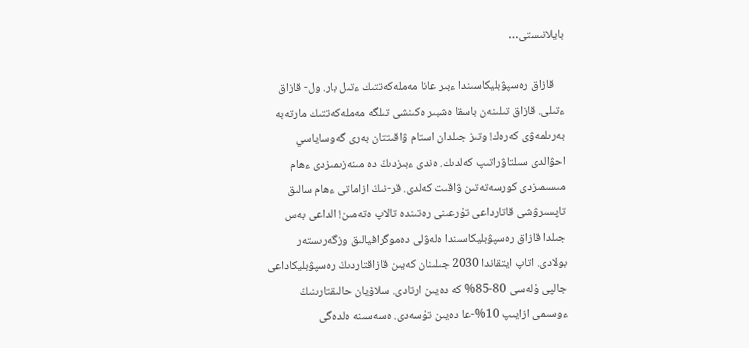بايلانىستى…

    قازاق رەسپۋبليكاسىندا ءبىر عانا مەملەكەتتىك ءتىل بار. ول- قازاق ءتىلى. قازاق تىلىنەن باسقا ەشبىر ەكىنشى تىلگە مەملەكەتتىك مارتەبە بەرىلمەۋى كەرەك! وتىز جىلدان استام ۋاقىتتان بەرى گەوساياسي احۋالدى سىلتاۋراتىپ كەلدىك. ەندى ءبىزدىڭ دە مىنەزىمىزدى ءھام مىسىمىزدى كورسەتەتىن ۋاقىت كەلدى. قر-نىڭ ازاماتى ءھام سالىق تاپسىرۋشى قاتارداعى تۇرعىنى رەتىندە تالاپ ەتەمىن! الداعى بەس جىلدا قازاق رەسپۋبليكاسىندا ەلەۋلى دەموگرافيالىق وزگەرىستەر بولادى. اتاپ ايتقاندا 2030 جىلىنان كەيىن قازاقتاردىڭ رەسپۋبليكاداعى جالپى ۇلەسى 80-85% كە دەيىن ارتادى. سلاۆيان حالىقتارىنىڭ ءوسىمى ازايىپ 10%-عا دەيىن تۇسەدى. ەسەسىنە ەلدەگى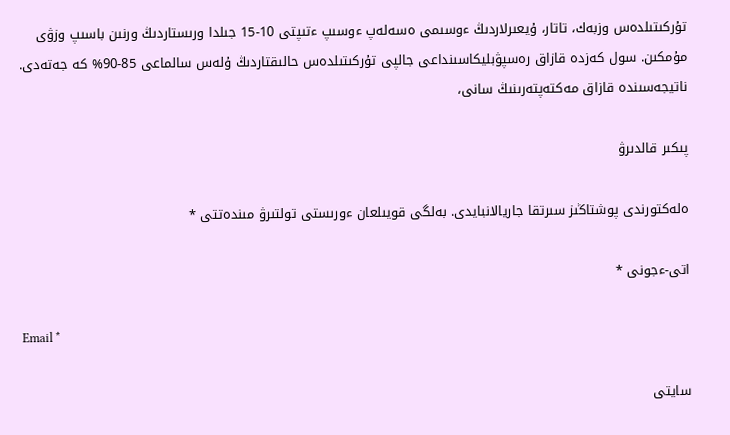تۇركىتىلدەس وزبەك، تاتار، ۇيعىرلاردىڭ ءوسىمى ەسەلەپ ءوسىپ ءتىپتى 10-15 جىلدا ورىستاردىڭ ورنىن باسىپ وزۋى مۇمكىن. سول كەزدە قازاق رەسپۋبليكاسىنداعى جالپى تۇركىتىلدەس حالىقتاردىڭ ۇلەس سالماعى 85-90% كە جەتەدى. ناتيجەسىندە قازاق مەكتەپتەرىنىڭ سانى،

پىكىر قالدىرۋ

ەلەكتورندى پوشتاڭىز سىرتقا جاريالانبايدى. بەلگى قويىلعان ءورىستى تولتىرۋ مىندەتتى *

اتى-ءجونى *

Email *

سايتى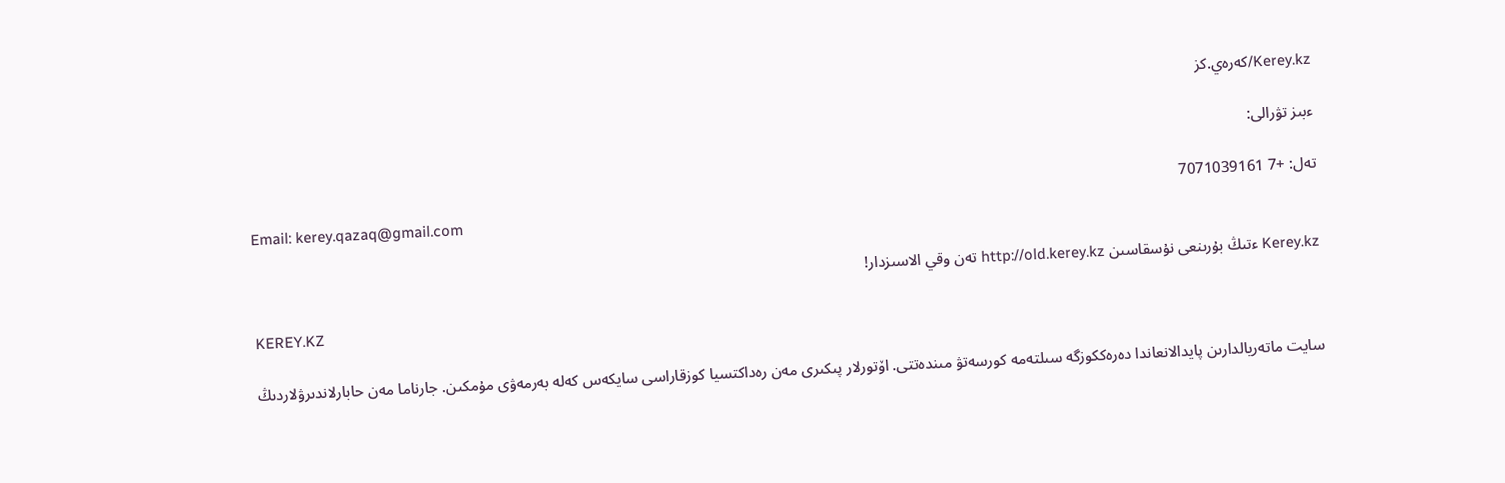Kerey.kz/كەرەي.كز

ءبىز تۋرالى:

تەل: +7 7071039161
Email: kerey.qazaq@gmail.com

Kerey.kz ءتىڭ بۇرىنعى نۇسقاسىن http://old.kerey.kz تەن وقي الاسىزدار!

KEREY.KZ

سايت ماتەريالدارىن پايدالانعاندا دەرەككوزگە سىلتەمە كورسەتۋ مىندەتتى. اۆتورلار پىكىرى مەن رەداكتسيا كوزقاراسى سايكەس كەلە بەرمەۋى مۇمكىن. جارناما مەن حابارلاندىرۋلاردىڭ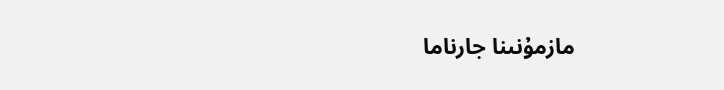مازمۇنىنا جارناما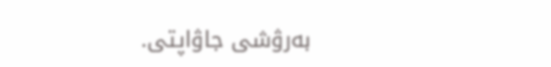بەرۋشى جاۋاپتى.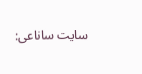سايت ساناعى: